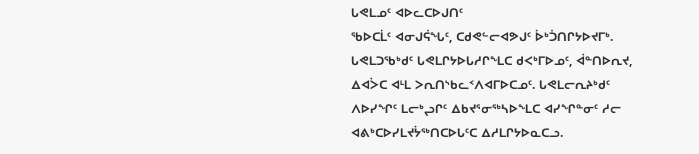ᒐᕙᒪᓄᑦ ᐊᐅᓚᑕᐅᒍᑎᑦ
ᖃᐅᑕᒫᑦ ᐊᓂᒍᕌᖓᑦ, ᑕᑯᕙᓪᓕᐊᕗᒍᑦ ᐆᒃᑑᑎᒋᔭᐅᔪᒥᒃ. ᒐᕙᒪᑐᖃᒃᑯᑦ ᒐᕙᒪᒋᔭᐅᒐᓱᒋᖕᒪᑕ ᑯᐸᒃᒥᐅᓄᑦ, ᐋᓐᑎᐅᕆᔪ, ᐃᐊᐴᑕ ᐊᒻᒪ ᐳᕆᑎᔅᑲᓚᑉᐱᐊᒥᐅᑕᓄᑦ. ᒐᕙᒪᓕᕆᔨᒃᑯᑦ ᐱᐅᓯᖏᑦ ᒪᓕᒃᖢᒋᑦ ᐃᑲᔪᕐᓂᖅᓴᐅᖕᒪᑕ ᐊᓯᖏᓐᓂᑦ ᓱᓕ ᐊᕕᒃᑕᐅᓯᒪᔪᔮᖅᑎᑕᐅᒐᑦᑕ ᐃᓱᒪᒋᔭᐅᓇᑕᓗ.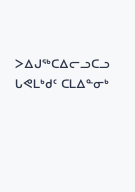ᐳᐃᒍᖅᑕᐃᓕᓗᑕᓗ ᒐᕙᒪᒃᑯᑦ ᑕᒪᐃᓐᓂᒃ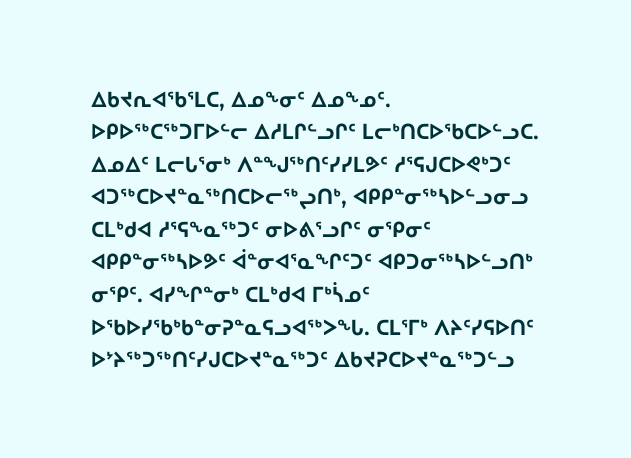ᐃᑲᔪᕆᐊᖃᕐᒪᑕ, ᐃᓄᖕᓂᑦ ᐃᓄᖕᓄᑦ.
ᐅᑭᐅᖅᑕᖅᑐᒥᐅᓪᓕ ᐃᓱᒪᒋᓪᓗᒋᑦ ᒪᓕᒃᑎᑕᐅᖃᑕᐅᓪᓗᑕ. ᐃᓄᐃᑦ ᒪᓕᒐᕐᓂᒃ ᐱᓐᖑᖅᑎᑦᓯᓯᒪᕗᑦ ᓱᕐᕋᒍᑕᐅᕙᒃᑐᑦ ᐊᑐᖅᑕᐅᔪᓐᓇᖅᑎᑕᐅᓕᖅᖢᑎᒃ, ᐊᑭᑭᓐᓂᖅᓴᐅᓪᓗᓂᓗ ᑕᒪᒃᑯᐊ ᓱᕐᕋᖕᓇᖅᑐᑦ ᓂᐅᕕᕐᓗᒋᑦ ᓂᕿᓂᑦ ᐊᑭᑭᓐᓂᖅᓴᐅᕗᑦ ᐋᓐᓂᐊᕐᓇᖏᑦᑐᑦ ᐊᑭᑐᓂᖅᓴᐅᓪᓗᑎᒃ ᓂᕿᑦ. ᐊᓯᖏᓐᓂᒃ ᑕᒪᒃᑯᐊ ᒥᒃᓵᓄᑦ ᐅᖃᐅᓯᖃᒃᑲᓐᓂᕈᓐᓇᕋᓗᐊᖅᐳᖓ. ᑕᒪᕐᒥᒃ ᐱᔨᑦᓯᕋᐅᑎᑦ ᐅᔾᔨᖅᑐᖅᑎᑦᓯᒍᑕᐅᔪᓐᓇᖅᑐᑦ ᐃᑲᔪᕈᑕᐅᔪᓐᓇᖅᑐᓪᓗ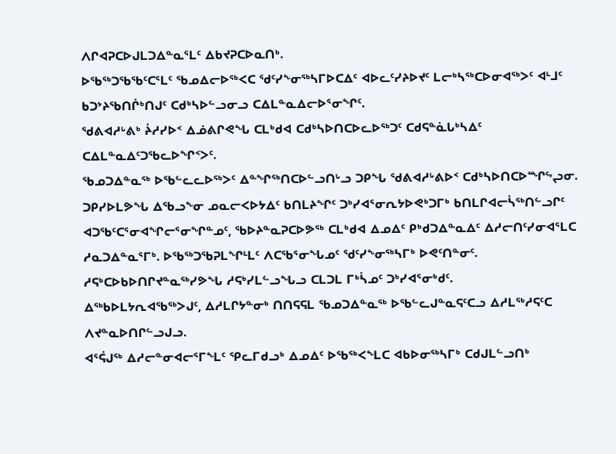ᐱᒋᐊᕈᑕᐅᒍᒪᑐᐃᓐᓇᕐᒪᑦ ᐃᑲᔪᕈᑕᐅᓇᑎᒃ.
ᐅᖃᖅᑐᖃᖃᑦᑕᕐᒪᑦ ᖃᓄᐃᓕᐅᖅᐸᑕ ᖁᑦᓯᖕᓂᖅᓴᒥᐅᑕᐃᑦ ᐊᐅᓚᑦᓯᔨᐅᔪᑦ ᒪᓕᒃᓴᖅᑕᐅᓂᐊᖅᐳᑦ ᐊᒻᒧᑦ ᑲᑐᔾᔨᖃᑎᒌᒃᑎᒍᑦ ᑕᑯᒃᓴᐅᓪᓗᓂᓗ ᑕᐃᒪᓐᓇᐃᓕᐅᕐᓂᖏᑦ.
ᖁᕕᐊᓱᒡᕕᒃ ᔩᓱᓯᐅᑉ ᐃᓅᕕᒋᕙᖓ ᑕᒪᒃᑯᐊ ᑕᑯᒃᓴᐅᑎᑕᐅᓚᐅᖅᑐᑦ ᑕᑯᕋᓐᓈᒐᒃᓴᐃᑦ ᑕᐃᒪᓐᓇᐃᑦᑐᖃᓚᐅᖏᑉᐳᑦ.
ᖃᓄᑐᐃᓐᓇᖅ ᐅᖃᓪᓚᓚᐅᖅᐳᑦ ᐃᓐᖏᖅᑎᑕᐅᓪᓗᑎᒡᓗ ᑐᑭᖓ ᖁᕕᐊᓱᒡᕕᐅᑉ ᑕᑯᒃᓴᐅᑎᑕᐅᙱᖦᖢᓂ. ᑐᑭᓯᐅᒪᕗᖓ ᐃᖃᓗᖕᓂ ᓄᓇᓕᐸᐅᔭᐃᑦ ᑲᑎᒪᔨᖏᑦ ᑐᒃᓯᐊᕐᓂᕆᔭᐅᕙᒃᑐᒥᒃ ᑲᑎᒪᒋᐊᓕᓵᖅᑎᓪᓗᒋᑦ ᐊᑐᖃᑦᑕᕐᓂᐊᖏᓕᕐᓂᖏᓐᓄᑦ, ᖃᐅᔨᓐᓇᕈᑕᐅᕗᖅ ᑕᒪᒃᑯᐊ ᐃᓄᐃᑦ ᑭᒃᑯᑐᐃᓐᓇᐃᑦ ᐃᓱᓕᑎᑦᓯᓂᐊᕐᒪᑕ ᓱᓇᑐᐃᓐᓇᕐᒥᒃ. ᐅᖃᖅᑐᖃᕈᒪᖏᒻᒪᑦ ᐱᑕᖃᕐᓂᖓᓄᑦ ᖁᑦᓯᖕᓂᖅᓴᒥᒃ ᐅᕙᑦᑎᓐᓂᑦ. ᓱᕋᒃᑕᐅᑲᐅᑎᒋᔪᓐᓇᖅᓯᕗᖓ ᓱᕋᒃᓯᒪᓪᓗᖓᓗ ᑕᒪᑐᒪ ᒥᒃᓵᓄᑦ ᑐᒃᓯᐊᕐᓂᒃᑯᑦ.
ᐃᖅᑲᐅᒪᔭᕆᐊᖃᖅᐳᒍᑦ, ᐃᓱᒪᒋᔭᓐᓂᒃ ᑎᑎᕋᕋᒪ ᖃᓄᑐᐃᓐᓇᖅ ᐅᖃᓪᓚᒍᓐᓇᕋᑦᑕᓗ ᐃᓱᒪᖅᓱᕋᑦᑕ ᐱᔪᓐᓇᐅᑎᒋᓪᓗᒍᓗ.
ᐊᕐᕌᒍᖅ ᐃᓱᓕᓐᓂᐊᓕᕐᒥᖕᒪᑦ ᕿᓚᒥᑯᓗᒃ ᐃᓄᐃᑦ ᐅᖃᖅᐸᖕᒪᑕ ᐊᑲᐅᓂᖅᓴᒥᒃ ᑕᑯᒍᒪᓪᓗᑎᒃ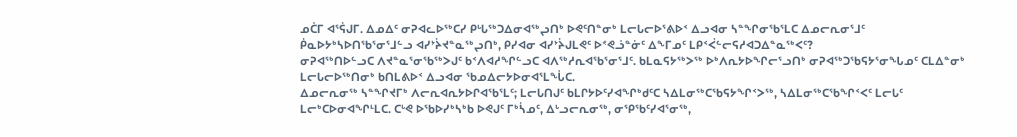ᓄᑖᒥ ᐊᕐᕌᒍᒥ. ᐃᓄᐃᑦ ᓂᕈᐊᓚᐅᖅᑕᓯ ᑭᒡᒐᖅᑐᐃᓂᐊᖅᖢᑎᒃ ᐅᕙᑦᑎᓐᓂᒃ ᒪᓕᒐᓕᐅᕐᕕᐅᑉ ᐃᓗᐊᓂ ᓴᓐᖏᓂᖃᕐᒪᑕ ᐃᓄᓕᕆᓂᕐᒧᑦ ᑮᓇᐅᔭᒃᓴᐅᑎᖃᕐᓂᕐᒧᓪᓗ ᐊᓯᔾᔩᔪᓐᓇᖅᖢᑎᒃ, ᑭᓯᐊᓂ ᐊᓯᔾᔩᒍᒪᕙᑦ ᐅᕝᕙᓘᓐᓃᑦ ᐃᖕᒥᓄᑦ ᒪᑭᑉᐹᓪᓕᕋᓱᐊᑐᐃᓐᓇᖅᐸᑦ?
ᓂᕈᐊᖅᑎᐅᓪᓗᑕ ᐱᔪᓐᓇᕐᓂᖃᖅᐳᒍᑦ ᑲᑉᐱᐊᓱᖏᓪᓗᑕ ᐊᐱᖅᓱᕆᐊᖃᕐᓂᕐᒧᑦ. ᑲᒪᓇᕋᔭᖅᐳᖅ ᐅᒃᐱᕆᔭᐅᖏᓕᕐᓗᑎᒃ ᓂᕈᐊᖅᑐᖃᕋᔭᕐᓂᖓᓄᑦ ᑕᒪᐃᓐᓂᒃ ᒪᓕᒐᓕᐅᖅᑎᓂᒃ ᑲᑎᒪᕕᐅᑉ ᐃᓗᐊᓂ ᖃᓄᐃᓕᔭᐅᓂᐊᕐᒪᖔᑕ.
ᐃᓄᓕᕆᓂᖅ ᓴᓐᖏᔪᒥᒃ ᐱᓕᕆᐊᕆᔭᐅᒋᐊᖃᕐᒪᑦ; ᒪᓕᒐᑎᒍᑦ ᑲᒪᒋᔭᐅᑦᓯᐊᖏᒃᑯᑦᑕ ᓴᐃᒪᓂᖅᑕᖃᕋᔭᖏᑉᐳᖅ, ᓴᐃᒪᓂᖅᑕᖃᖏᑉᐸᑦ ᒪᓕᒐᑦ ᒪᓕᒃᑕᐅᓂᐊᖏᒻᒪᑕ. ᑕᒡᕙ ᐅᖃᐅᓯᒃᓴᒃᑲ ᐅᕙᒍᑦ ᒥᒃᓵᓄᑦ, ᐃᒡᓗᓕᕆᓂᖅ, ᓂᕿᖃᑦᓯᐊᕐᓂᖅ,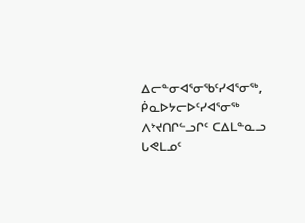ᐃᓕᓐᓂᐊᕐᓂᖃᑦᓯᐊᕐᓂᖅ, ᑮᓇᐅᔭᓕᐅᑦᓯᐊᕐᓂᖅ ᐱᔾᔪᑎᒋᓪᓗᒋᑦ ᑕᐃᒪᓐᓇᓗ ᒐᕙᒪᓄᑦ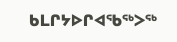ᑲᒪᒋᔭᐅᒋᐊᖃᖅᐳᖅ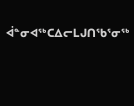ᐋᓐᓂᐊᖅᑕᐃᓕᒪᒍᑎᖃᕐᓂᖅ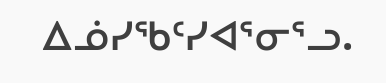ᐃᓅᓯᖃᑦᓯᐊᕐᓂᕐᓗ.